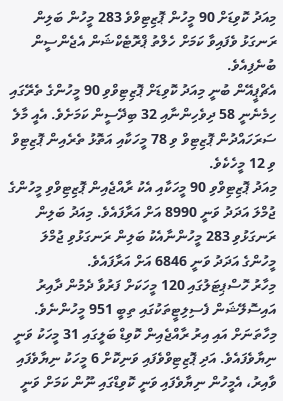މިއަދު ކޮވިޑަށް 90 މީހުން ޕޮޒިޓިވްވެ 283 މީހުން ބަލިން ރަނގަޅު ވެފައިވާ ކަމަށް ހެލްތު ޕްރޮޓެކްޝަން އެޖެންސީން ބުނެފިއެވެ.
އެޗްޕީއޭން ބުނީ މިއަދު ކޮވިޑަށް ޕޮޒިޓިވްވި 90 މީހުންގެ ތެރޭގައި ހިމެނެނީ 58 ދިވެހިންނާއި 32 ބިދޭސީން ކަމަށެވެ. އެއީ މާލެ ސަރަހައްދުން ޕޮޒިޓިވް ވި 78 މީހަކާއި އަތޮޅު ތެރެއިން ޕޮޒިޓިވް ވި 12 މީހެކެވެ.
މިއަދު ޕޮޒިޓިވްވި 90 މީހަކާއި އެކު ރާއްޖެއިން ޕޮޒިޓިވްވި މީހުންގެ ޖުމްލަ އަދަދު ވަނީ 8990 އަށް އަރާފައެވެ. މިއަދު ބަލިން ރަނގަޅުވި 283 މީހުންނާއެކު ބަލިން ރަނގަޅުވި ޖުމްލަ މީހުންގެ އަދަދު ވަނީ 6846 އަށް އަރާފައެވެ.
މިހާރު ހޮސްޕިޓަލުގައި 120 މީހަކަށް ފަރުވާ ދެމުން ދާއިރު އައިސޮލޭޝަން ފެސިލިޓީތަކުގައި ތިބީ 951 މީހުންނެވެ.
މިހާތަނަށް އައި އިރު ރާއްޖެއިން ކޮވިޑް ބަލީގައި 31 މީހަކު ވަނީ ނިޔާވެފައެވެ. އަދި ޕޮޒިޓިވްވެފައި ވަނިކޮށް 6 މީހަކު ނިޔާވެފައި ވާއިރު، އެމީހުން ނިޔާވެފައި ވަނީ ކޮވިޑްގައި ނޫން ކަމަށް ވަނީ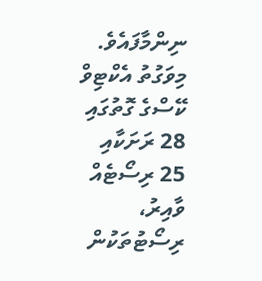ނިންމާފައެވެ.
މިވަގުތު އެކްޓިވް ކޭސްގެ ގޮތުގައި 28 ރަށަކާއި 25 ރިސޯޓެއް ވާއިރު، ރިސޯޓުތަކުން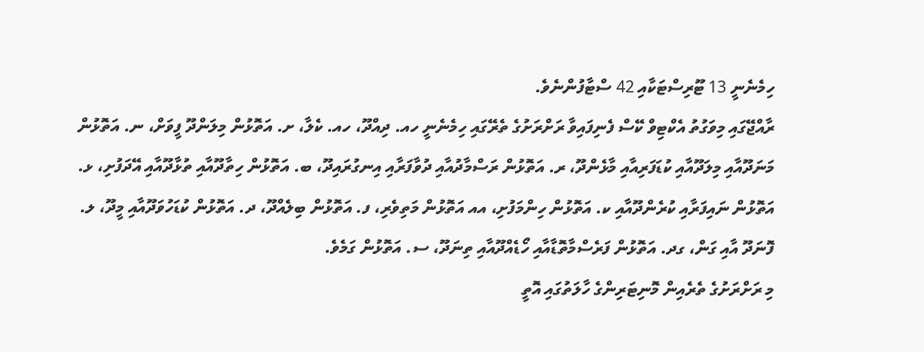ހިމެނެނީ 13 ޓޫރިސްޓަކާއި 42 ސްޓާފުންނެވެ.
ރާއްޖޭގައި މިވަގުތު އެކްޓިވް ކޭސް ފެނިފައިވާ ރަށްރަށުގެ ތެރޭގައި ހިމެނެނީ ހއ. ދިއްދޫ، ހއ. ކެލާ، ށ. އަތޮޅުން މިލަންދޫ ފީވަށް، ނ. އަތޮޅުން މަނަދޫއާއި މިލަދޫއާއި ކުޑަފަރިއާއި މާޅެންދޫ، ރ. އަތޮޅުން ރަސްމާދުއާއި ދުވާފަރާއި އިނގުރައިދޫ، ބ. އަތޮޅުން ހިތާދޫއާއި ތުޅާދޫއާއި އޭދަފުށި، ޅ. އަތޮޅުން ނައިފަރާއި ކުރެންދޫއާއި ކ. އަތޮޅުން ހިންމަފުށި، އއ އަތޮޅުން މަތިވެރި، ފ. އަތޮޅުން ބިލެއްދޫ، ދ. އަތޮޅުން ކުޑަހުވަދޫއާއި މީދޫ، ލ. ފޮނަދޫ އާއި ގަން، ގދ. އަތޮޅުން ފަރެސްމާތޮޑާއާއި ހޯޑެއްދޫއާއި ތިނަދޫ، ސ. އަތޮޅުން ގަމެވެ.
މި ރަށްރަށުގެ ތެރެއިން މޮނިޓަރިންގެ ހާލަތުގައި އޮތީ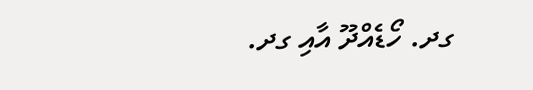ގދ. ހޯޑެއްދޫ އާއި ގދ.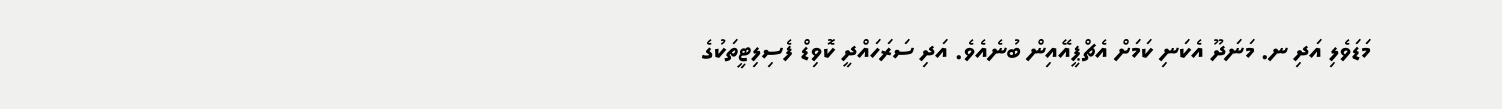މަޑަވެލި އަދި ނ. މަނަދޫ އެކަނި ކަމަށް އެޗްޕީއޭއިން ބުނެއެވެ. އަދި ސަރަހައްދީ ކޮވިޑް ފެސިލިޓީތަކުގެ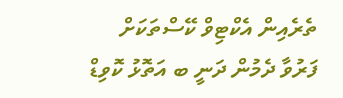ތެރެއިން އެކްޓިވް ކޭސްތަކަށް ފަރުވާ ދެމުން ދަނީ ބ އަތޮޅު ކޮވިޑް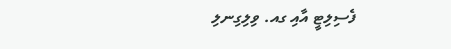ފެސިލިޓީ އާއި ގއ. ވިލިގިނލި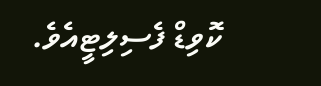ކޮވިޑް ފެސިލިޓީއެވެ.